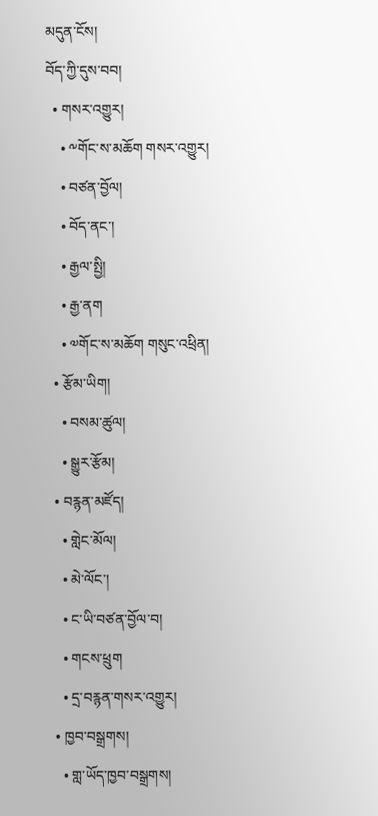མདུན་ངོས།
བོད་ཀྱི་དུས་བབ།
  • གསར་འགྱུར།
    • ༸གོང་ས་མཆོག གསར་འགྱུར།
    • བཙན་བྱོལ།
    • བོད་ནང་།
    • རྒྱལ་སྤྱི།
    • རྒྱ་ནག
    • ༧གོང་ས་མཆོག གསུང་འཕྲིན།
  • རྩོམ་ཡིག།
    • བསམ་ཚུལ།
    • སྒྱུར་རྩོམ།
  • བརྙན་མཛོད།
    • གླེང་མོལ།
    • མེ་ལོང་།
    • ང་ཡི་བཙན་བྱོལ་བ།
    • གངས་ཕྲུག
    • དྲ་བརྙན་གསར་འགྱུར།
  • ཁྱབ་བསྒྲགས།
    • གླ་ཡོད་ཁྱབ་བསྒྲགས།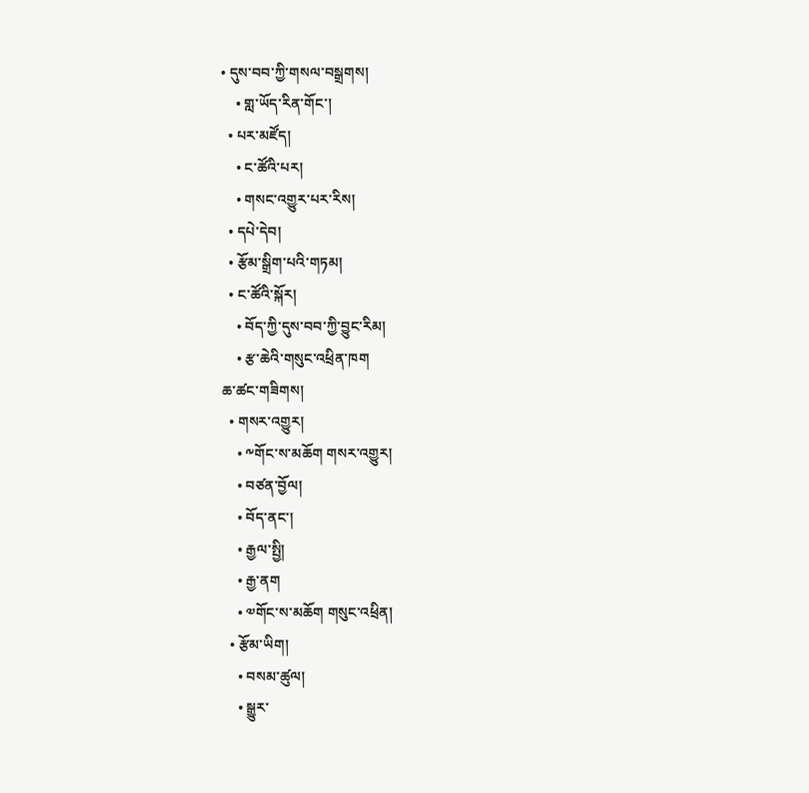• དུས་བབ་ཀྱི་གསལ་བསྒྲགས།
    • གླ་ཡོད་རིན་གོང་།
  • པར་མཛོད།
    • ང་ཚོའི་པར།
    • གསང་འགྱུར་པར་རིས།
  • དཔེ་དེབ།
  • རྩོམ་སྒྲིག་པའི་གཏམ།
  • ང་ཚོའི་སྐོར།
    • བོད་ཀྱི་དུས་བབ་ཀྱི་བྱུང་རིམ།
    • རྩ་ཆེའི་གསུང་འཕྲིན་ཁག
ཆ་ཚང་གཟིགས།
  • གསར་འགྱུར།
    • ༸གོང་ས་མཆོག གསར་འགྱུར།
    • བཙན་བྱོལ།
    • བོད་ནང་།
    • རྒྱལ་སྤྱི།
    • རྒྱ་ནག
    • ༧གོང་ས་མཆོག གསུང་འཕྲིན།
  • རྩོམ་ཡིག།
    • བསམ་ཚུལ།
    • སྒྱུར་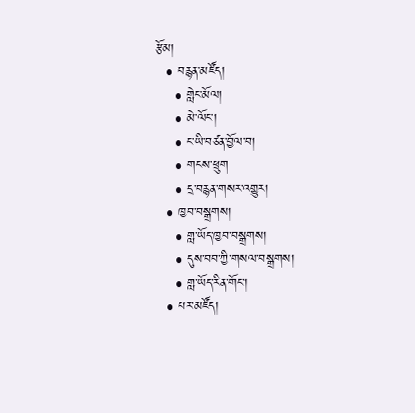རྩོམ།
  • བརྙན་མཛོད།
    • གླེང་མོལ།
    • མེ་ལོང་།
    • ང་ཡི་བཙན་བྱོལ་བ།
    • གངས་ཕྲུག
    • དྲ་བརྙན་གསར་འགྱུར།
  • ཁྱབ་བསྒྲགས།
    • གླ་ཡོད་ཁྱབ་བསྒྲགས།
    • དུས་བབ་ཀྱི་གསལ་བསྒྲགས།
    • གླ་ཡོད་རིན་གོང་།
  • པར་མཛོད།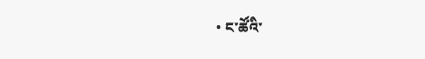• ང་ཚོའི་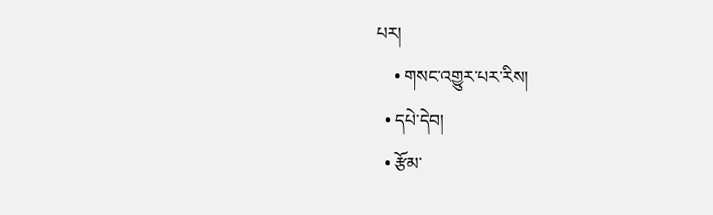པར།
    • གསང་འགྱུར་པར་རིས།
  • དཔེ་དེབ།
  • རྩོམ་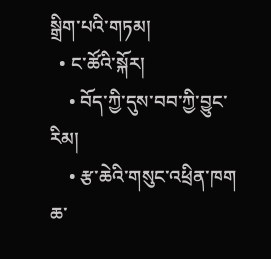སྒྲིག་པའི་གཏམ།
  • ང་ཚོའི་སྐོར།
    • བོད་ཀྱི་དུས་བབ་ཀྱི་བྱུང་རིམ།
    • རྩ་ཆེའི་གསུང་འཕྲིན་ཁག
ཆ་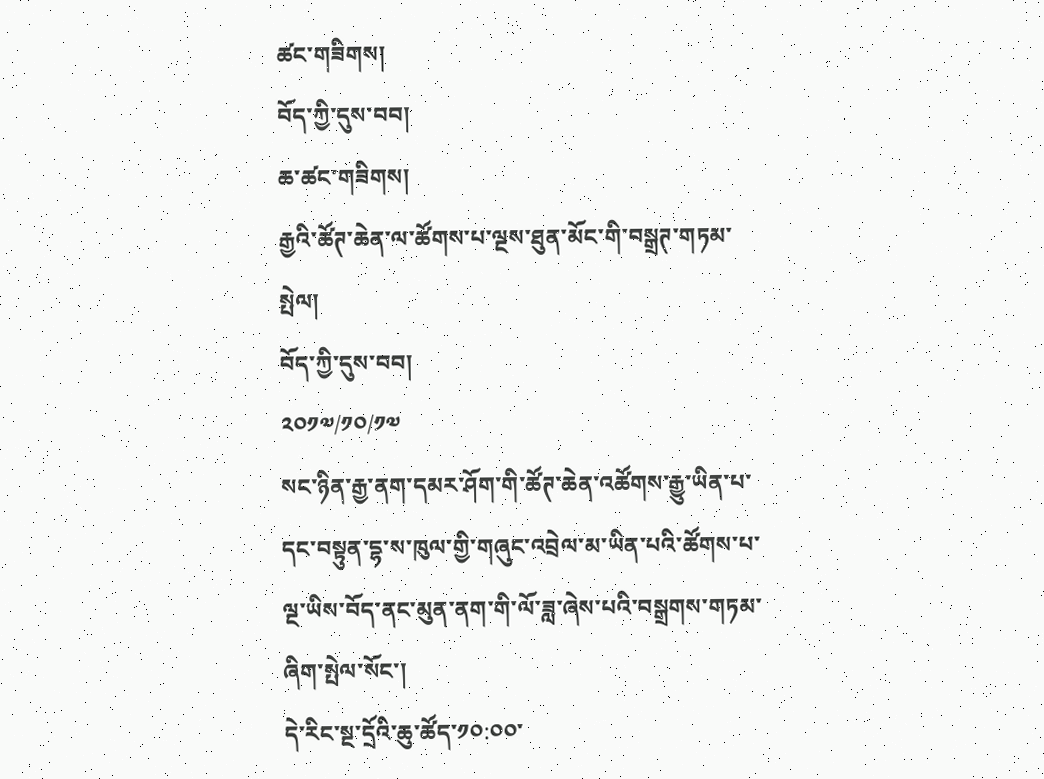ཚང་གཟིགས།
བོད་ཀྱི་དུས་བབ།
ཆ་ཚང་གཟིགས།
རྒྱའི་ཚོཊ་ཆེན་ལ་ཚོགས་པ་ལྔས་ཐུན་མོང་གི་བསྒྲཊ་གཏམ་སྤེལ།
བོད་ཀྱི་དུས་བབ།
༢༠༡༧/༡༠/༡༧
སང་ཉིན་རྒྱ་ནག་དམར་ཤོག་གི་ཚོཊ་ཆེན་འཚོགས་རྒྱུ་ཡིན་པ་དང་བསྟུན་དྷ་ས་ཁུལ་གྱི་གཞུང་འབྲེལ་མ་ཡིན་པའི་ཚོགས་པ་ལྔ་ཡིས་བོད་ནང་མུན་ནག་གི་ལོ་ཟླ་ཞེས་པའི་བསྒྲགས་གཏམ་ཞིག་སྤེལ་སོང་།
དེ་རིང་སྔ་དྲོའི་ཆུ་ཚོད་༡༠:༠༠་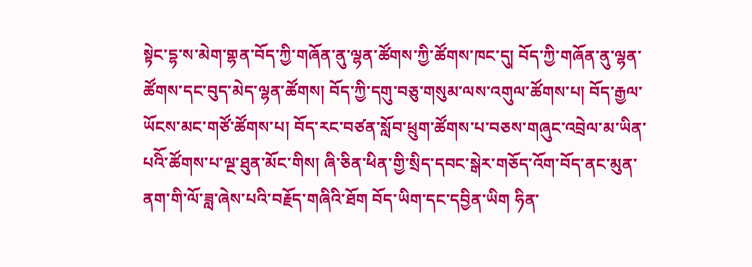སྟེང་དྷ་ས་མེག་གྷན་བོད་ཀྱི་གཞོན་ནུ་ལྷན་ཚོགས་ཀྱི་ཚོགས་ཁང་དུ། བོད་ཀྱི་གཞོན་ནུ་ལྷན་ཚོགས་དང་བུད་མེད་ལྷན་ཚོགས། བོད་ཀྱི་དགུ་བཅུ་གསུམ་ལས་འགུལ་ཚོགས་པ། བོད་རྒྱལ་ཡོངས་མང་གཙོ་ཚོགས་པ། བོད་རང་བཙན་སློབ་ཕྲུག་ཚོགས་པ་བཅས་གཞུང་འབྲེལ་མ་ཡིན་པའིོ་ཚོགས་པ་ལྔ་ཐུན་མོང་གིས། ཞི་ཅིན་ཕིན་གྱི་སྲིད་དབང་སྒེར་གཅོད་འོག་བོད་ནང་མུན་ནག་གི་ལོ་ཟླ་ཞེས་པའི་བརྗོད་གཞིའི་ཐོག བོད་ཡིག་དང་དབྱིན་ཡིག ཧིན་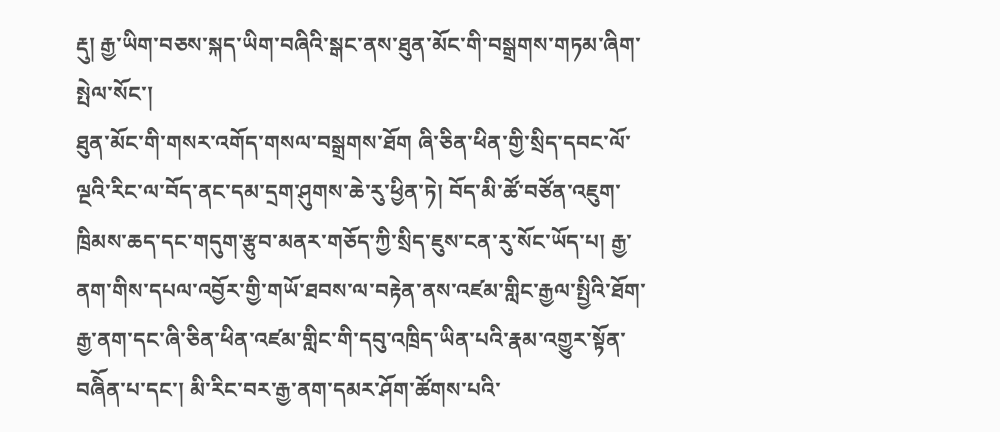རྡུ། རྒྱ་ཡིག་བཅས་སྐད་ཡིག་བཞིའི་སྒང་ནས་ཐུན་མོང་གི་བསྒྲགས་གཏམ་ཞིག་སྤེལ་སོང་།
ཐུན་མོང་གི་གསར་འགོད་གསལ་བསྒྲགས་ཐོག ཞི་ཅིན་ཕིན་གྱི་སྲིད་དབང་ལོ་ལྔའི་རིང་ལ་བོད་ནང་དམ་དྲག་ཤུགས་ཆེ་རུ་ཕྱིན་ཏེ། བོད་མི་ཚོ་བཙོན་འཇུག་ཁྲིམས་ཆད་དང་གདུག་རྩུབ་མནར་གཅོད་ཀྱི་སྲིད་ཇུས་ངན་རུ་སོང་ཡོད་པ། རྒྱ་ནག་གིས་དཔལ་འབྱོར་གྱི་གཡོ་ཐབས་ལ་བརྟེན་ནས་འཛམ་གླིང་རྒྱལ་སྤྱིའི་ཐོག་རྒྱ་ནག་དང་ཞི་ཅིན་ཕིན་འཛམ་གླིང་གི་དབུ་འཁྲིད་ཡིན་པའི་རྣམ་འགྱུར་སྟོན་བཞིོན་པ་དང་། མི་རིང་བར་རྒྱ་ནག་དམར་ཤོག་ཚོགས་པའི་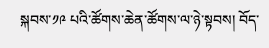སྐབས་༡༩ པའི་ཚོགས་ཆེན་ཚོགས་ལ་ཉེ་སྟབས། བོད་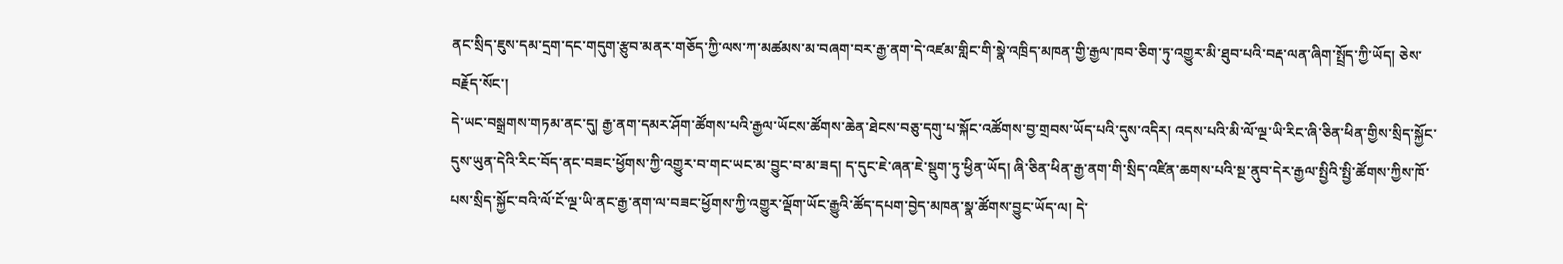ནང་སྲིད་ཇུས་དམ་དྲག་དང་གདུག་རྩུབ་མནར་གཅོད་ཀྱི་ལས་ཀ་མཚམས་མ་བཞག་བར་རྒྱ་ནག་དེ་འཛམ་གླིང་གི་སྣེ་འཁྲིད་མཁན་གྱི་རྒྱལ་ཁབ་ཅིག་ཏུ་འགྱུར་མི་ཐུབ་པའི་བརྡ་ལན་ཞིག་སྤྲོད་ཀྱི་ཡོད། ཅེས་བརྗོད་སོང་།
དེ་ཡང་བསྒྲགས་གཏམ་ནང་དུ། རྒྱ་ནག་དམར་ཤོག་ཚོགས་པའི་རྒྱལ་ཡོངས་ཚོགས་ཆེན་ཐེངས་བཅུ་དགུ་པ་སྐོང་འཚོགས་བྱ་གྲབས་ཡོད་པའི་དུས་འདིར། འདས་པའི་མི་ལོ་ལྔ་ཡི་རིང་ཞི་ཅིན་ཕིན་གྱིས་སྲིད་སྐྱོང་དུས་ཡུན་དེའི་རིང་བོད་ནང་བཟང་ཕྱོགས་ཀྱི་འགྱུར་བ་གང་ཡང་མ་བྱུང་བ་མ་ཟད། ད་དུང་ཇེ་ཞན་ཇེ་སྡུག་ཏུ་ཕྱིན་ཡོད། ཞི་ཅིན་ཕིན་རྒྱ་ནག་གི་སྲིད་འཛིན་ཆགས་པའི་སྔ་ནུབ་དེར་རྒྱལ་སྤྱིའི་སྤྱི་ཚོགས་ཀྱིས་ཁོ་པས་སྲིད་སྐྱོང་བའི་ལོ་ངོ་ལྔ་ཡི་ནང་རྒྱ་ནག་ལ་བཟང་ཕྱོགས་ཀྱི་འགྱུར་ལྡོག་ཡོང་རྒྱུའི་ཚོད་དཔག་བྱེད་མཁན་སྣ་ཚོགས་བྱུང་ཡོད་ལ། དེ་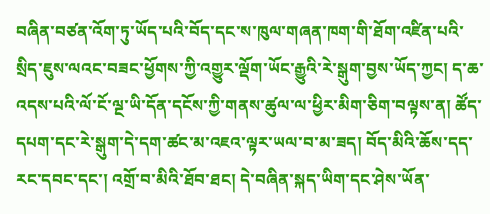བཞིན་བཙན་འོག་ཏུ་ཡོད་པའི་བོད་དང་ས་ཁུལ་གཞན་ཁག་གི་ཐོག་འཛིན་པའི་སྲིད་ཇུས་ལའང་བཟང་ཕྱོགས་ཀྱི་འགྱུར་ལྡོག་ཡོང་རྒྱུའི་རེ་སྒུག་བྱས་ཡོད་ཀྱང། ད་ཆ་འདས་པའི་ལོ་ངོ་ལྔ་ཡི་དོན་དངོས་ཀྱི་གནས་ཚུལ་ལ་ཕྱིར་མིག་ཅིག་བལྟས་ན། ཚོད་དཔག་དང་རེ་སྒུག་དེ་དག་ཚང་མ་འཇའ་ལྟར་ཡལ་བ་མ་ཟད། བོད་མིའི་ཆོས་དད་རང་དབང་དང་། འགྲོ་བ་མིའི་ཐོབ་ཐང། དེ་བཞིན་སྐད་ཡིག་དང་ཤེས་ཡོན་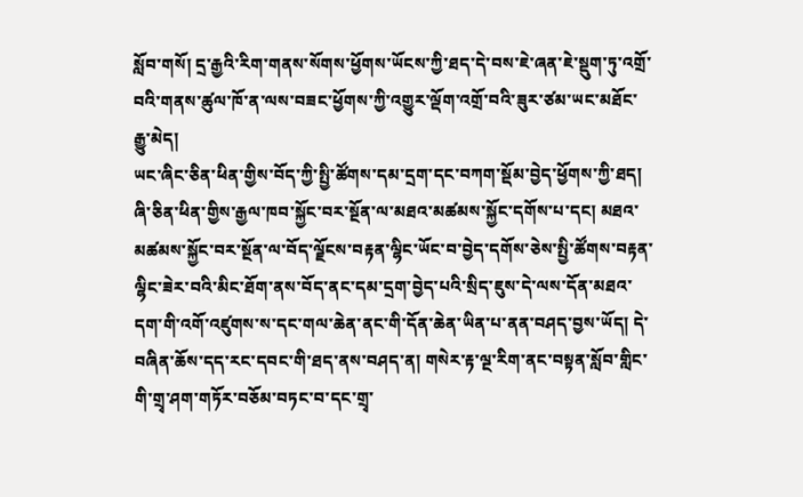སློབ་གསོ། དྲ་རྒྱའི་རིག་གནས་སོགས་ཕྱོགས་ཡོངས་ཀྱི་ཐད་དེ་བས་ཇེ་ཞན་ཇེ་སྡུག་ཏུ་འགྲོ་བའི་གནས་ཚུལ་ཁོ་ན་ལས་བཟང་ཕྱོགས་ཀྱི་འགྱུར་ལྡོག་འགྲོ་བའི་ཟུར་ཙམ་ཡང་མཐོང་རྒྱུ་མེད།
ཡང་ཞིང་ཅིན་ཕིན་གྱིས་བོད་ཀྱི་སྤྱི་ཚོགས་དམ་དྲག་དང་བཀག་སྡོམ་བྱེད་ཕྱོགས་ཀྱི་ཐད། ཞི་ཅིན་ཕིན་གྱིས་རྒྱལ་ཁབ་སྐྱོང་བར་སྔོན་ལ་མཐའ་མཚམས་སྐྱོང་དགོས་པ་དང། མཐའ་མཚམས་སྐྱོང་བར་སྔོན་ལ་བོད་ལྗོངས་བརྟན་ལྷིང་ཡོང་བ་བྱེད་དགོས་ཅེས་སྤྱི་ཚོགས་བརྟན་ལྷིང་ཟེར་བའི་མིང་ཐོག་ནས་བོད་ནང་དམ་དྲག་བྱེད་པའི་སྲིད་ཇུས་དེ་ལས་དོན་མཐའ་དག་གི་འགོ་འཛུགས་ས་དང་གལ་ཆེན་ནང་གི་དོན་ཆེན་ཡིན་པ་ནན་བཤད་བྱས་ཡོད། དེ་བཞིན་ཆོས་དད་རང་དབང་གི་ཐད་ནས་བཤད་ན། གསེར་རྟ་ལྔ་རིག་ནང་བསྟན་སློབ་གླིང་གི་གྲྭ་ཤག་གཏོར་བཅོམ་བཏང་བ་དང་གྲྭ་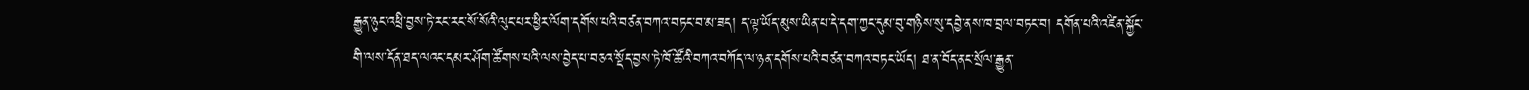རྒྱུན་ཉུང་འཕྲི་བྱས་ཏེ་རང་རང་སོ་སོའི་ལུང་པར་ཕྱིར་ལོག་དགོས་པའི་བཙན་བཀའ་བཏང་བ་མ་ཟད། ད་ལྟ་ཡོད་མུས་ཡིན་པ་དེ་དག་ཀྱང་དུམ་བུ་གཉིས་སུ་དབྱེ་ནས་ཁ་བྲལ་བཏང་བ། དགོན་པའི་འཛིན་སྐྱོང་གི་ལས་དོན་ཐད་ལའང་དམར་ཤོག་ཚོགས་པའི་ལས་བྱེད་པ་བཅའ་སྡོད་བྱས་ཏེ་ཁོ་ཚོའི་བཀའ་བཀོད་ལ་ཉན་དགོས་པའི་བཙན་བཀའ་བཏང་ཡོད། ཐ་ན་བོད་ནང་སྲོལ་རྒྱུན་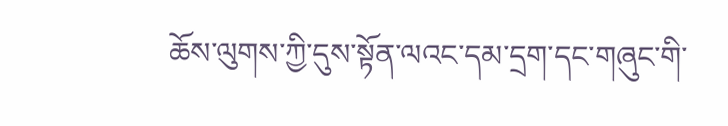ཆོས་ལུགས་ཀྱི་དུས་སྟོན་ལའང་དམ་དྲག་དང་གཞུང་གི་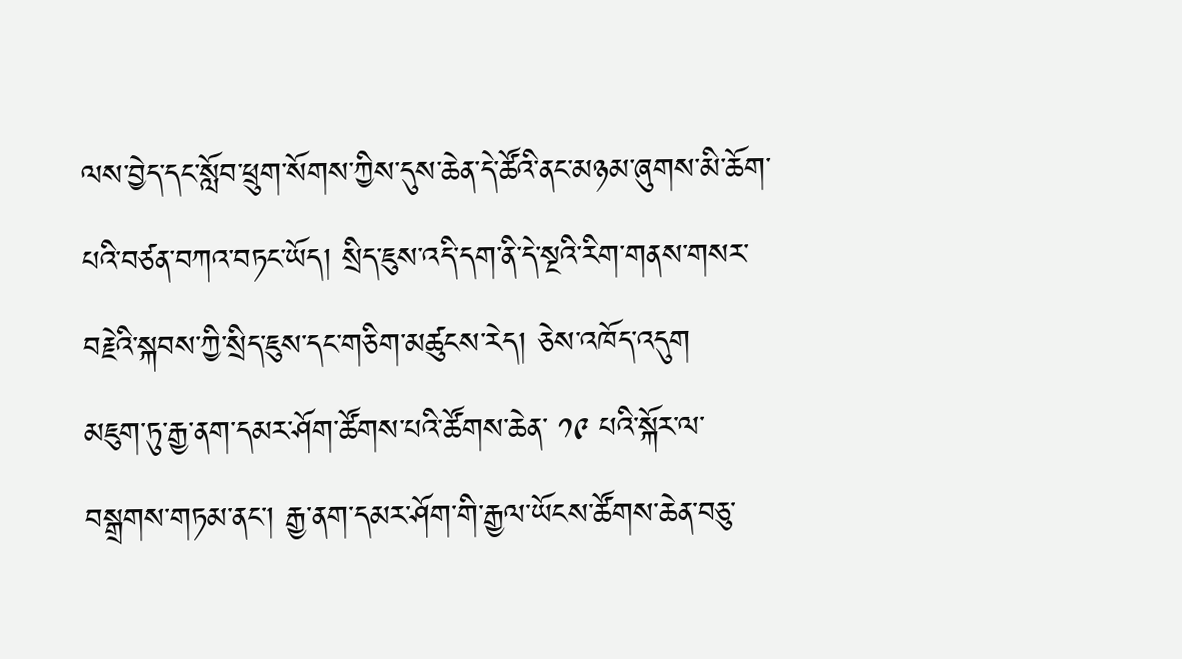ལས་བྱེད་དང་སློབ་ཕྲུག་སོགས་ཀྱིས་དུས་ཆེན་དེ་ཚོའི་ནང་མཉམ་ཞུགས་མི་ཆོག་པའི་བཙན་བཀའ་བཏང་ཡོད། སྲིད་ཇུས་འདི་དག་ནི་དེ་སྔའི་རིག་གནས་གསར་བརྗེའི་སྐབས་ཀྱི་སྲིད་ཇུས་དང་གཅིག་མཚུངས་རེད། ཅེས་འཁོད་འདུག
མཇུག་ཏུ་རྒྱ་ནག་དམར་ཤོག་ཚོགས་པའི་ཚོགས་ཆེན་ ༡༩ པའི་སྐོར་ལ་བསྒྲགས་གཏམ་ནང་། རྒྱ་ནག་དམར་ཤོག་གི་རྒྱལ་ཡོངས་ཚོགས་ཆེན་བཅུ་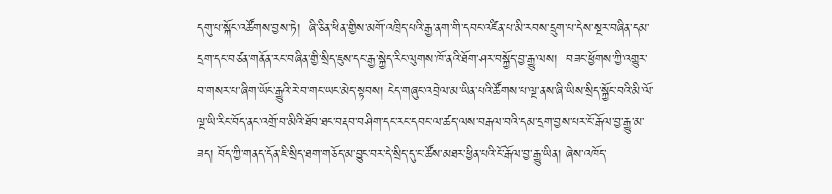དགུ་པ་སྐོང་འཚོགས་བྱས་ཏེ།  ཞི་ཅིན་ཕིན་གྱིས་མགོ་འཁྲིད་པའི་རྒྱ་ནག་གི་དབང་འཛིན་པ་མི་རབས་དྲུག་པ་དེས་སྔར་བཞིན་དམ་དྲག་དང་བཙན་གནོན་རང་བཞིན་གྱི་སྲིད་ཇུས་དང་རྒྱ་སྐྱེད་རིང་ལུགས་ཁོ་ནའི་ཐོག་ཤར་བསྐྱོད་བྱ་རྒྱུ་ལས།  བཟང་ཕྱོགས་ཀྱི་འགྱུར་བ་གསར་པ་ཞིག་ཡོང་རྒྱུའི་རེ་བ་གང་ཡང་མེད་སྟབས། ངེད་གཞུང་འབྲེལ་མ་ཡིན་པའི་ཚོགས་པ་ལྔ་ནས་ཞི་ཡིས་སྲིད་སྐྱོང་བའི་མི་ལོ་ལྔ་ཡི་རིང་བོད་ནང་འགྲོ་བ་མིའི་ཐོབ་ཐང་བརྡབ་བཤིག་དང་རང་དབང་ལ་ཚད་ལས་བརྒལ་བའི་དམ་དྲག་བྱས་པར་ངོ་རྒོལ་བྱ་རྒྱུ་མ་ཟད། བོད་ཀྱི་གནད་དོན་ཇི་སྲིད་ཐག་གཅོད་མ་བྱུང་བར་དེ་སྲིད་དུ་ང་ཚོས་མཐར་ཕྱིན་པའི་ངོ་རྒོལ་བྱ་རྒྱུ་ཡིན། ཞེས་འཁོད་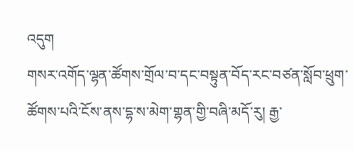འདུག
གསར་འགོད་ལྷན་ཚོགས་གྲོལ་བ་དང་བསྟུན་བོད་རང་བཙན་སློབ་ཕྲུག་ཚོགས་པའི་ངོས་ནས་དྷ་ས་མེག་གྷན་གྱི་བཞི་མདོ་རུ། རྒྱ་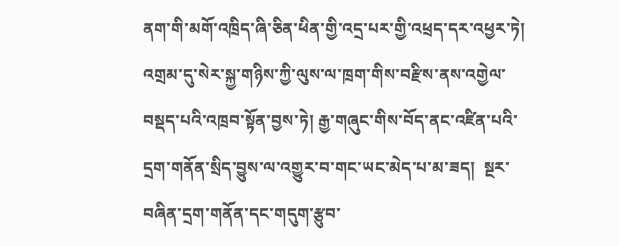ནག་གི་མགོ་འཁྲིད་ཞི་ཅིན་ཕིན་གྱི་འདྲ་པར་གྱི་འཕྲད་དར་འཕྱར་ཏེ། འགྲམ་དུ་སེར་སྐྱ་གཉིས་ཀྱི་ལུས་ལ་ཁྲག་གིས་བརྫིས་ནས་འགྱེལ་བསྡད་པའི་འཁྲབ་སྟོན་བྱས་ཏེ། རྒྱ་གཞུང་གིས་བོད་ནང་འཛིན་པའི་དྲག་གནོན་སྲིད་བྱུས་ལ་འགྱུར་བ་གང་ཡང་མེད་པ་མ་ཟད།  སྔར་བཞིན་དྲག་གནོན་དང་གདུག་རྩུབ་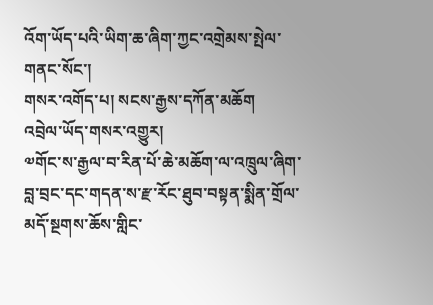འོག་ཡོད་པའི་ཡིག་ཆ་ཞིག་ཀྱང་འགྲེམས་སྤེལ་གནང་སོང་།
གསར་འགོད་པ། སངས་རྒྱས་དཀོན་མཆོག
འབྲེལ་ཡོད་གསར་འགྱུར།
༧གོང་ས་རྒྱལ་བ་རིན་པོ་ཆེ་མཆོག་ལ་འཁྲུལ་ཞིག་བླ་བྲང་དང་གདན་ས་རྫ་རོང་ཐུབ་བསྟན་སྨིན་གྲོལ་མདོ་སྔགས་ཆོས་གླིང་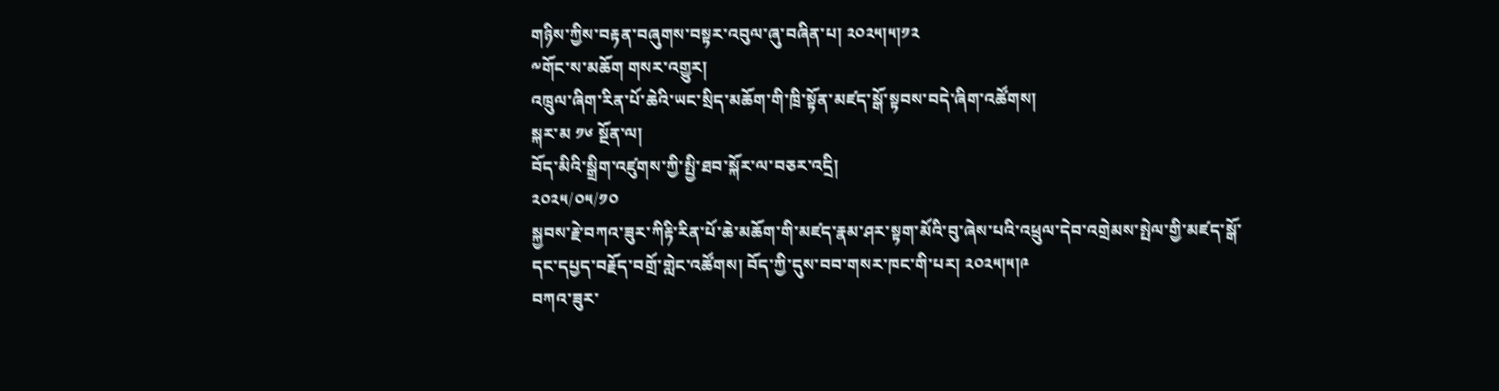གཉིས་ཀྱིས་བརྟན་བཞུགས་བསྟར་འབུལ་ཞུ་བཞིན་པ། ༢༠༢༥།༥།༡༢
༸གོང་ས་མཆོག གསར་འགྱུར།
འཁྲུལ་ཞིག་རིན་པོ་ཆེའི་ཡང་སྲིད་མཆོག་གི་ཁྲི་སྟོན་མཛད་སྒོ་སྟབས་བདེ་ཞིག་འཚོགས།
སྐར་མ ༡༦ སྔོན་ལ།
བོད་མིའི་སྒྲིག་འཛུགས་ཀྱི་སྤྱི་ཐབ་སྐོར་ལ་བཅར་འདྲི།
༢༠༢༥/༠༥/༡༠
སྐྱབས་རྗེ་བཀའ་ཟུར་ཀིརྟི་རིན་པོ་ཆེ་མཆོག་གི་མཛད་རྣམ་ཤར་སྟག་མོའི་བུ་ཞེས་པའི་འཕྲུལ་དེབ་འགྲེམས་སྤེལ་གྱི་མཛད་སྒོ་དང་དཔྱད་བརྗོད་བགྲོ་གླེང་འཚོགས། བོད་ཀྱི་དུས་བབ་གསར་ཁང་གི་པར། ༢༠༢༥།༥།༩
བཀའ་ཟུར་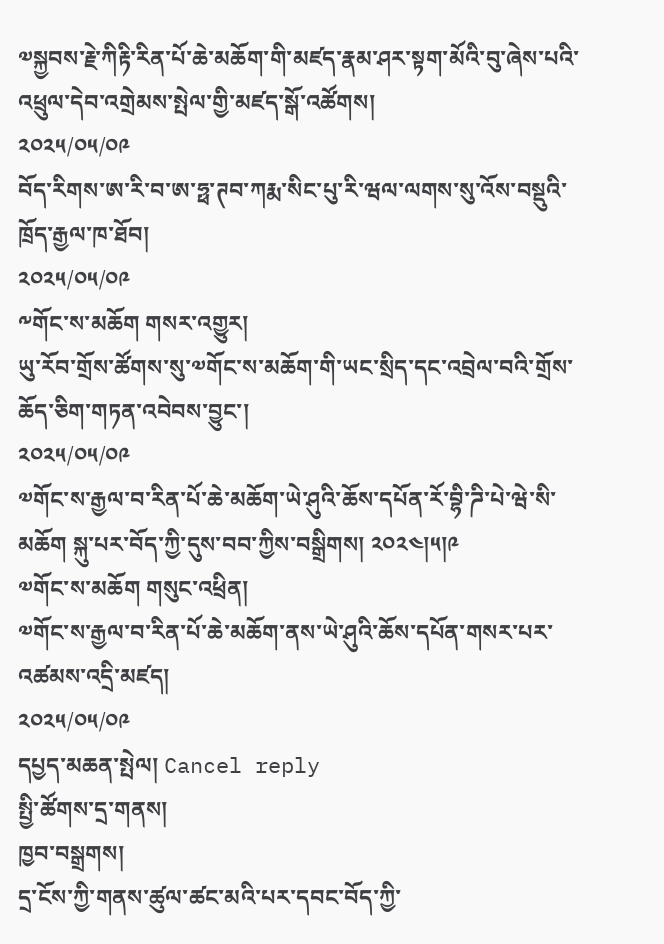༧སྐྱབས་རྗེ་ཀིརྟི་རིན་པོ་ཆེ་མཆོག་གི་མཛད་རྣམ་ཤར་སྟག་མོའི་བུ་ཞེས་པའི་འཕྲུལ་དེབ་འགྲེམས་སྤེལ་གྱི་མཛད་སྒོ་འཚོགས།
༢༠༢༥/༠༥/༠༩
བོད་རིགས་ཨ་རི་བ་ཨ་ཧྥ་ཊབ་ཀརྨ་སིང་པུ་རི་ཝལ་ལགས་སུ་འོས་བསྡུའི་ཁྲོད་རྒྱལ་ཁ་ཐོབ།
༢༠༢༥/༠༥/༠༩
༸གོང་ས་མཆོག གསར་འགྱུར།
ཡུ་རོབ་གྲོས་ཚོགས་སུ་༧གོང་ས་མཆོག་གི་ཡང་སྲིད་དང་འབྲེལ་བའི་གྲོས་ཆོད་ཅིག་གཏན་འབེབས་བྱུང་།
༢༠༢༥/༠༥/༠༩
༧གོང་ས་རྒྱལ་བ་རིན་པོ་ཆེ་མཆོག་ཡེ་ཤུའི་ཆོས་དཔོན་རོ་བྷི་ཌི་པེ་ཝེ་སི་མཆོག སྐུ་པར་བོད་ཀྱི་དུས་བབ་ཀྱིས་བསྒྲིགས། ༢༠༢༤།༥།༩
༧གོང་ས་མཆོག གསུང་འཕྲིན།
༧གོང་ས་རྒྱལ་བ་རིན་པོ་ཆེ་མཆོག་ནས་ཡེ་ཤུའི་ཆོས་དཔོན་གསར་པར་འཚམས་འདྲི་མཛད།
༢༠༢༥/༠༥/༠༩
དཔྱད་མཆན་སྤེལ། Cancel reply
སྤྱི་ཚོགས་དྲ་གནས།
ཁྱབ་བསྒྲགས།
དྲ་ངོས་ཀྱི་གནས་ཚུལ་ཚང་མའི་པར་དབང་བོད་ཀྱི་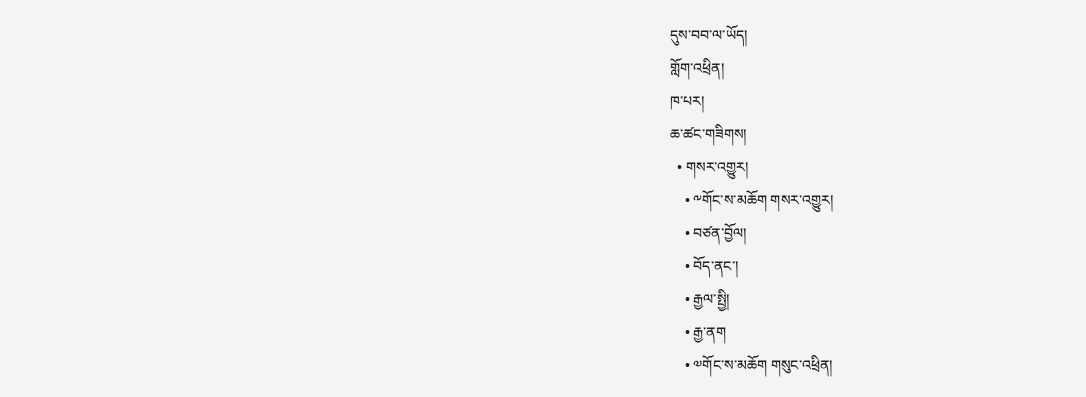དུས་བབ་ལ་ཡོད།
གློག་འཕྲིན།
ཁ་པར།
ཆ་ཚང་གཟིགས།
  • གསར་འགྱུར།
    • ༸གོང་ས་མཆོག གསར་འགྱུར།
    • བཙན་བྱོལ།
    • བོད་ནང་།
    • རྒྱལ་སྤྱི།
    • རྒྱ་ནག
    • ༧གོང་ས་མཆོག གསུང་འཕྲིན།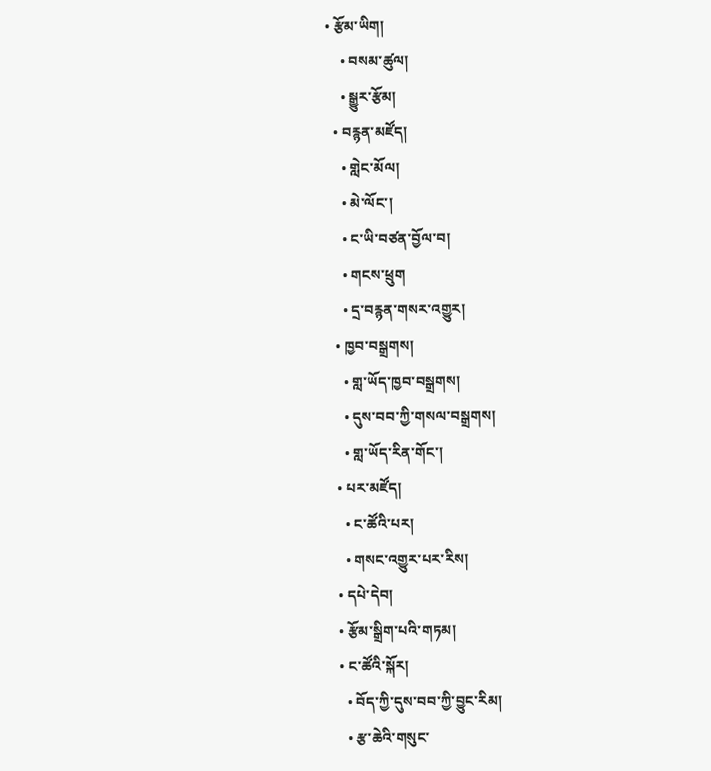• རྩོམ་ཡིག།
    • བསམ་ཚུལ།
    • སྒྱུར་རྩོམ།
  • བརྙན་མཛོད།
    • གླེང་མོལ།
    • མེ་ལོང་།
    • ང་ཡི་བཙན་བྱོལ་བ།
    • གངས་ཕྲུག
    • དྲ་བརྙན་གསར་འགྱུར།
  • ཁྱབ་བསྒྲགས།
    • གླ་ཡོད་ཁྱབ་བསྒྲགས།
    • དུས་བབ་ཀྱི་གསལ་བསྒྲགས།
    • གླ་ཡོད་རིན་གོང་།
  • པར་མཛོད།
    • ང་ཚོའི་པར།
    • གསང་འགྱུར་པར་རིས།
  • དཔེ་དེབ།
  • རྩོམ་སྒྲིག་པའི་གཏམ།
  • ང་ཚོའི་སྐོར།
    • བོད་ཀྱི་དུས་བབ་ཀྱི་བྱུང་རིམ།
    • རྩ་ཆེའི་གསུང་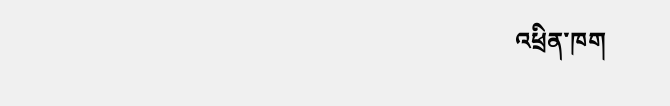འཕྲིན་ཁག